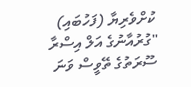ކުށްވެރިޔާ (ފަހުބައި)
"ގުރުއާނުގެ އަލް އިސްރާ ސޫރަތުގެ ތޭވީސް ވަނަ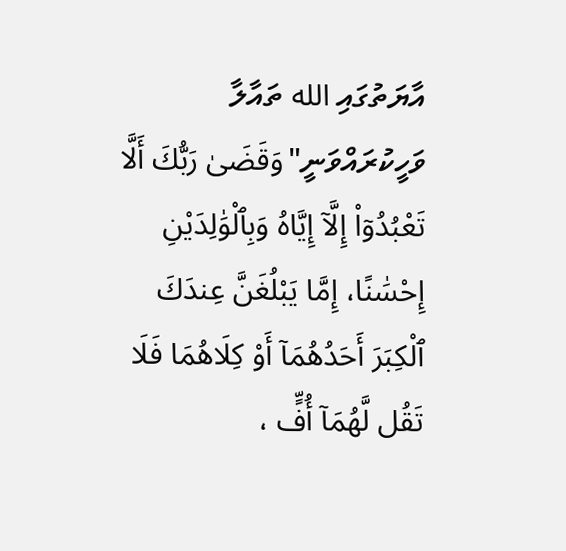އާޔަތުގައި الله ތައާލާ ވަހީކުރައްވަނީ"وَقَضَىٰ رَبُّكَ أَلَّا تَعْبُدُوٓا۟ إِلَّآ إِيَّاهُ وَبِٱلْوَٰلِدَيْنِ إِحْسَٰنًا، إِمَّا يَبْلُغَنَّ عِندَكَ ٱلْكِبَرَ أَحَدُهُمَآ أَوْ كِلَاهُمَا فَلَا تَقُل لَّهُمَآ أُفٍّ ،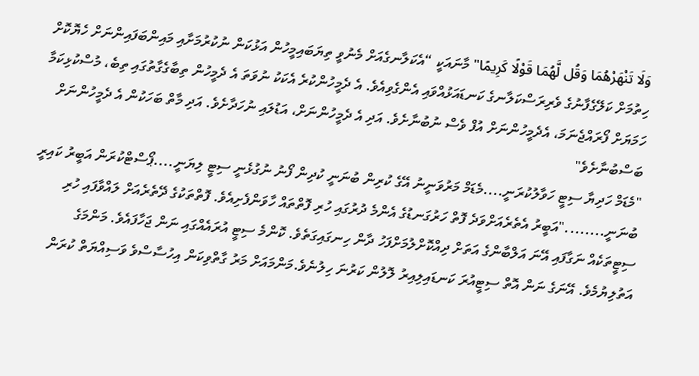وَلَا تَنْهَرْهُمَا وَقُل لَّهُمَا قَوْلًا كَرِيمًا" މާނައަކީ “އެކަލާނގެއަށް މެނުވީ ތިޔަބައިމީހުން އަޅުކަން ނުކުރުމަށާއި މައިންބަފައިންނަށް ހެޔޮކޮށް ހިތުމަށް ކަލޭގެފާނުގެ ވެރިރަސްކަލާނގެ ކަނޑައަޅުއްވައި އެންގެވިއެވެ. އެ ދެމީހުންކުރެ އެކަކު ނުވަތަ އެ ދެމީހުން ތިބާގެގާތުގައި ތިބެ، މުސްކުޅިކަމާ ހަމަޔަށް ފޯރައްޖެނަމަ، އެދެމީހުންނަށް އުފް ވެސް ނުބުނާށެވެ. އަދި އެ ދެމީހުންނަށް، އަޑުލައި ނުހަދާށެވެ. އަދި މާތް ބަހަކުން އެ ދެމީހުންނަށް ބަސްބުނާށެވެ"
"މެޑަމް ހަދިޔާ ސިޓީ ހަވާލުކުރަނީ....މެޑަމް މަރުވަނީނު އޭގެ ކުރިން ބުނަނީ ކުދިން ފޯނު ނުގުޅެނީ ސިޓީ ލިޔަނީ....ޕޯސްޓްކުރަން އަބީރު ކައިރީ ބުނަނީ........"އަބީރު އެތެރެއަށްވަދެ ފޮތް ހަރުގަނޑުގެ އެންމެ ދުރުގައި ހުރި ފޮތްތައް ހާވަންފެށިއެވެ. ފޮތްތަކުގެ ދޭތެރެއަށް ލައްވާފައި ހުރި ސިޓީތަކެއް ނަގާފައި އޭނަ އަލްބާންގެ އަތަށް ދިއްކޮށްލުމަށްފަހު ދާން ހިނގައިގަތެވެ. ކޮންމެ ސިޓީ އުރައެއްގައި ނަން ޖަހާފައެވެ. މަންމަގެ އަތުލިޔުމެވެ. އޭނަގެ ނަން އޮތް ސިޓީއުރަ ކަނޑައިލިއިރު ލޮލުން ކަރުނަ ހިލުނެވެ.މަންމައަށް މަރު ގާތްވިކަން އިހުސާސްވެ ވަސިއްޔަތް ކުރަން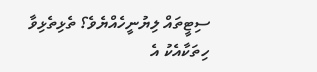ސިޓީތައް ލިޔުނީހެއްޔެވެ؟ ތެޅިތެޅިވާ ހިތަކާއެކު އެ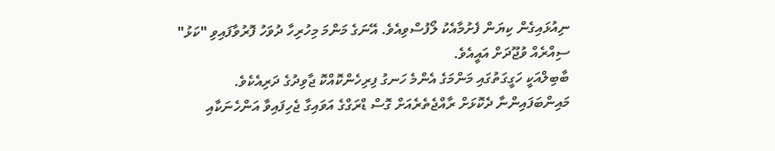ނިއުޅައިގެން ކިޔަން ފެށުމާއެކު ލޯފުސްވިއެވެ. އޭނަގެ މަންމަ މިހުރިހާ ދުވަހު ފޮރުވާފައިވި "ކަޅު" ސިއްރެއް ވުޖޫދަށް އައީއެވެ.
ބާބިލްއަކީ ހަގީގަތުގައި މަންމަގެ އެންމެ ހަނގު ފިރިހެންކޮއްކޮ ޖާވިދުގެ ދަރިއެކެވެ. މައިންބަފައިންނާ ދެކޮޅަށް ރާއްޖެތެރެއަށް ގޮސް ޑްރަގްގެ އަވައިގާ ޖެހިފައިވާ އަންހެނަކާއި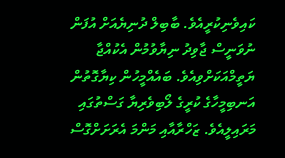ކައިވެނިކުރީއެވެ. ބާބިލް ދުނިޔެއަށް އުފަން ނުވަނީސް ޖާވިދު ނިޔާވުމުން އެކުއްޖާ ޔަތީމްއަކަށްވިއެވެ. ބައެއްމީހުން ކިޔާގޮތުން އަނބިމީހާގެ ކުރީގެ ލޯބިވެރިޔާ ގަސްތުގައި މަރައިލީއެވެ. ޒަހްރާއާއި މަންމަ އެރަށަށްގޮސް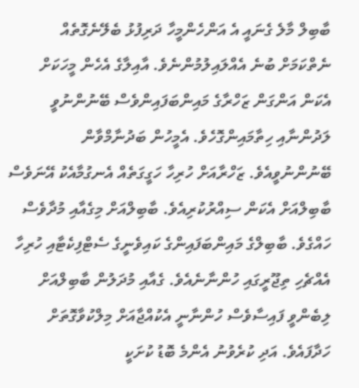ބާބިލް މާލެ ގެނައީ އެ އަންހެންމީހާ ދަރިފުޅު ބެލޭނެގޮތެއް ނެތްކަމަށް ބުނެ އެއްލައިލުމުންނެވެ. އާއިލާގެ އެހެން މީހަކަށް އެކަން އަންގަން ޒަހްރާގެ މައިންބަފައިންވެސް ބޭނުންނުވީ ލަދުންނާއި ހިތާމައިންގޮހެވެ. އެމީހުން ބަދުނާމްވާން ބޭނުންނުވީއެވެ. ޒަހްރާއަށް ހުރިހާ ހަގީގަތެއް އެނގުމާއެކު އޭނަވެސް ބާބިލްއަށް އެކަން ސިއްރުކުރިއެވެ. ބާބިލްއަށް މިގެއާއި މުދާވެސް ހައްގެވެ. ބާބިލްގެ މައިންބަފައިންގެ ކައިވެނީގެ ސެޓްފިކެޓާއި ހުރިހާ އެއްޗެހި ތިޖޫރީގައި ހުންނާނެއެވެ. ގެއާއި މުދަލުން ބާބިލްއަށް ލިބެންވީ ފައިސާވެސް ހުންނާނީ އެކުއްޖާއަށް މިލްކުވާގޮތަށް ހަދާފައެވެ. އަދި ކުރެވުނު އެންމެ ބޮޑު ކުށަކީ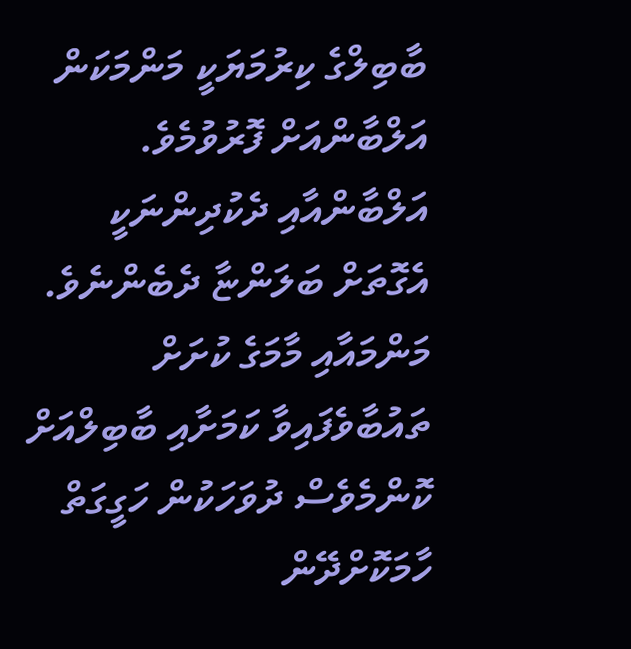ބާބިލްގެ ކިރުމަޔަކީ މަންމަކަން އަލްބާންއަށް ފޮރުވުމެވެ. އަލްބާންއާއި ދެކުދިންނަކީ އެގޮތަށް ބަލަންޏާ ދެބެންނެވެ. މަންމައާއި މާމަގެ ކުށަށް ތައުބާވެފައިވާ ކަމަށާއި ބާބިލްއަށް ކޮންމެވެސް ދުވަހަކުން ހަގީގަތް ހާމަކޮށްދޭން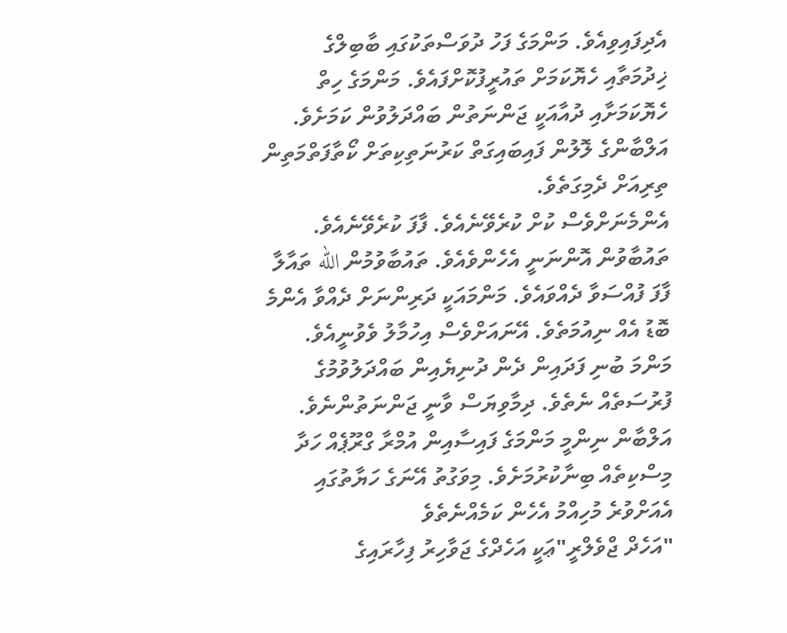އެދިފައިވިއެވެ. މަންމަގެ ފަހު ދުވަސްތަކުގައި ބާބިލްގެ ޚިދުމަތާއި ހެޔޮކަމަށް ތައުރީފުކޮށްފައެވެ. މަންމަގެ ހިތް ހެޔޮކަމަށާއި ދުއާއަކީ ޖަންނަތުން ބައްދަލުވުން ކަމަށެވެ. އަލްބާންގެ ލޮލުން ފައިބައިގަތް ކަރުނަތިކިތަށް ކޯތާފަތްމަތިން ތިރިއަށް ދެމިގަތެވެ.
އެންމެނަށްވެސް ކުށް ކުރެވޭނެއެވެ. ފާފަ ކުރެވޭނެއެވެ. ތައުބާވުން އޮންނަނީ އެހެންވެއެވެ. ތައުބާވުމުން الله ތައާލާ ފާފަ ފުއްސަވާ ދެއްވައެވެ. މަންމައަކީ ދަރިންނަށް ދެއްވާ އެންމެ ބޮޑު އެއް ނިއުމަތެވެ. އޭނައަށްވެސް އިހުމާލު ވެވުނީއެވެ.
މަންމަ ބުނި ފަދައިން ދެން ދުނިޔެއިން ބައްދަލުވުމުގެ ފުރުސަތެއް ނެތެވެ. ދިމާވިޔަސް ވާނީ ޖަންނަތުންނެވެ.
އަލްބާން ނިންމީ މަންމަގެ ފައިސާއިން އުމްރާ ގްރޫޕެއް ހަދާ މިސްކިތެއް ބިނާކުރުމަށެވެ. މިވަގުތު އޭނަގެ ހަޔާތުގައި އެއަށްވުރެ މުހިއްމު އެހެން ކަމެއްނެތެވެ
"އަހެދް ޖްވެލްރީ"ޢަކީ އަހެދްގެ ޖަވާހިރު ފިހާރައިގެ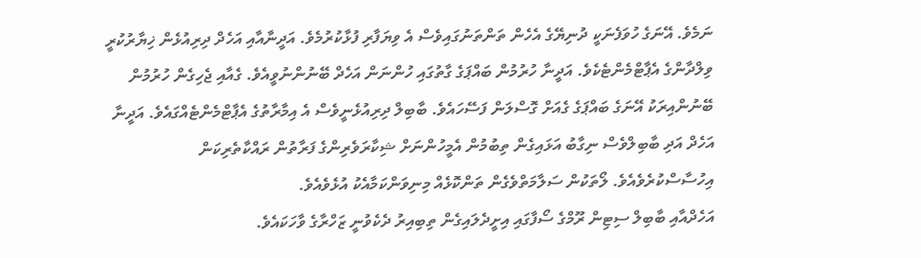ނަމެވެ. އޭނަގެ ހުވަފެނަކީ ދުނިޔޭގެ އެހެން ތަންތަނުގައިވެސް އެ ވިޔަފާރި ފުޅާކުރުމެވެ. އަދީނާއާއި އަހެދް ދިރިއުޅެން ޚިޔާރުކުރީ ވިލްދާންގެ އެޕާޓްމެންޓެކެވެ. އަދީނާ ހުރުމުން ބައްޕަގެ ގާތުގައި ހުންނަން އަހެދް ބޭނުންނުވީއެވެ. ގެއާއި ޖެހިގެން ހުރުމުން ބޭނުންއިރަކު އޭނަގެ ބައްޕަގެ ގެއަށް ގޮސްލަން ފަސޭހައެވެ. ބާބިލް ދިރިއުޅެނީވެސް އެ އިމާރާތުގެ އެޕާޓްމެންޓެއްގައެވެ. އަދީނާ އަހެދް އަދި ބާބިލްވެސް ނިގާބު އަޅައިގެން ތިބުމުން އެމީހުންނަށް ޝިކާރަވެރިންގެ ފަރާތުން ރައްކާތެރިކަން އިހުސާސްކުރެވެއެވެ. ލޯތަކުން ސަލާމަތްވެގެން ތަންކޮޅެއް މިނިވަންކަމާއެކު އުޅެވެއެވެ.
އަހެދްއާއި ބާބިލް ސިޓިން ރޫމްގެ ސޯފާގައި އިށީދެލައިގެން ތިބިއިރު ދެކެވުނީ ޒަހްރާގެ ވާހަކައެވެ.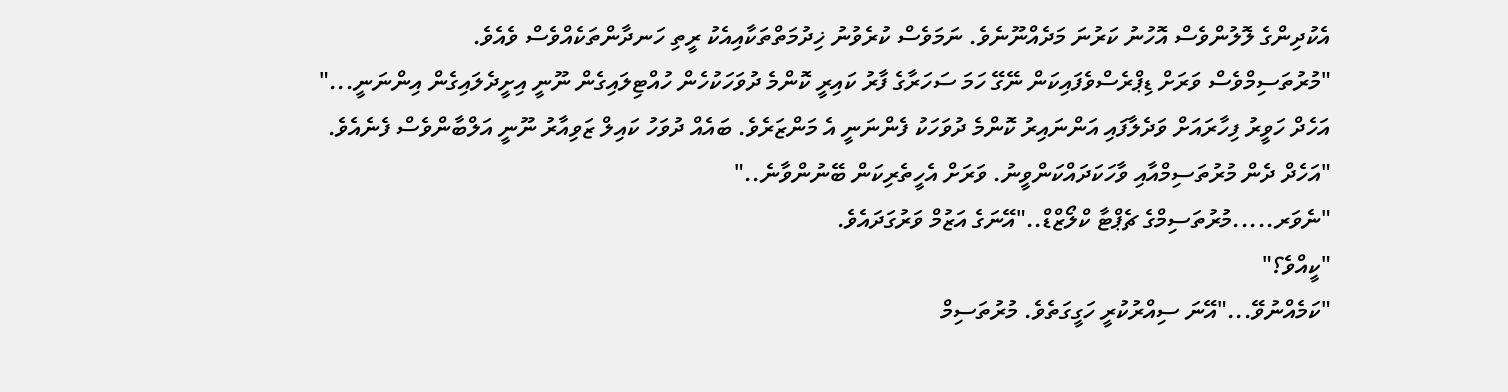އެކުދިންގެ ލޮލުންވެސް އޮހުނު ކަރުނަ މަދެއްނޫނެވެ. ނަމަވެސް ކުރެވުނު ޚިދުމަތްތަކާއިއެކު ރީތި ހަނދާންތަކެއްވެސް ވެއެވެ.
"މުރުތަސިމްވެސް ވަރަށް ޑިޕްރެސްވެފައިކަން ނޭގޭ ހަމަ ސަހަރާގެ ފާރު ކައިރީ ކޮންމެ ދުވަހަކުހެން ހުއްޓިލައިގެން ނޫނީ އިށީދެލައިގެން އިންނަނީ..." އަހެދް ހަވީރު ފިހާރައަށް ވަދެލާފައި އަންނައިރު ކޮންމެ ދުވަހަކު ފެންނަނީ އެ މަންޒަރެވެ. ބައެއް ދުވަހު ކައިލް ޒަވިއާރު ނޫނީ އަލްބާންވެސް ފެނެއެވެ.
"އަހެދް ދެން މުރުތަސިމްއާއި ވާހަކަދައްކަންވީނު. ވަރަށް އެހީތެރިކަން ބޭނުންވާނެ.."
"ނެވަރ.....މުރުތަސިމްގެ ޗެޕްޓާ ކްލޯޒްޑް.."އޭނަގެ އަޒުމް ވަރުގަދައެވެ.
"ކީއްވެ؟"
"ކަމެއްނުވޭ..."އޭނަ ސިއްރުކުރީ ހަގީގަތެވެ. މުރުތަސިމް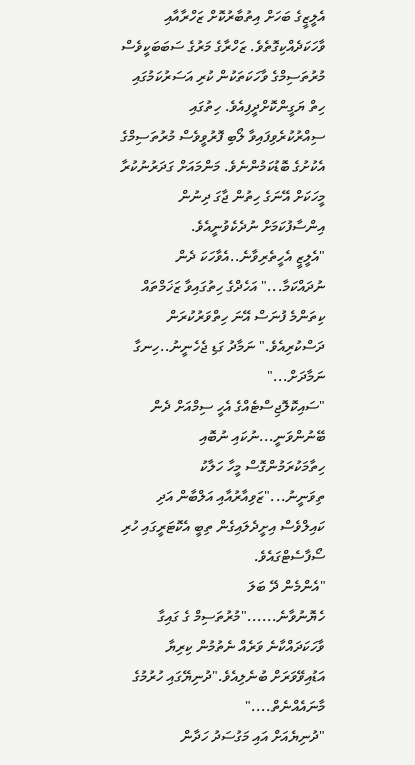އެލީޒީގެ ބަހަށް އިތުބާރުކޮށް ޒަހްރާއާއި ވާހަކަދެއްކިގޮތެވެ. ޒަހްރާގެ މަރުގެ ސަބަބަކީވެސް މުރުތަސިމްގެ ވާހަކަތަކުން ކުރި އަސަރުކަމުގައި ހިތް ޔަގީންކޮށްދީފިއެވެ. ހިތުގައި ސިއްރުކުރެވިފައިވާ ލޯބި ފޮރުވީވެސް މުރުތަސިމްގެ އެކުށުގެ ބޮޑުކަމުންނެވެ. މަންމައަށް ގަދަރުނުކުރާ މީހަކަށް އޭނަގެ ހިތުން ޖާގަ ދިނުން އިންސާފުކަމަށް ނުދެކެވުނީއެވެ.
"އެލީޒީ އެހީތެރިވާނެ..އެވާހަކަ ދެން ނުދައްކަމާ..." އަހެދްގެ ހިތުގައިވާ ޒަޚަމްތައް ކިތަންމެ ފުނަސް އޭނަ ހިތްވަރުކުރަން ދަސްކުރިއެވެ." ނަމާދު ގަޑި ޖެހެނީނު..ހިނގާ ނަމާދަށް..."
"ސައިކޮލޮޖިސްޓެއްގެ އެހީ ސިމްއަށް ދެން ބޭނުންވަނީ...ނުކައި ނުބޮއި ހިތާމަކުރަމުންގޮސް މީހާ ހަލާކު ތިވަނީނު..."ޒަވިއާރުއާއި އަލްބާން އަދި ކައިލްވެސް އިށީދެލައިގެން ތިބީ އެކޮޓަރީގައި ހުރި ސޯފާސެޓްގައެވެ.
"އެންމެން ދޭ ބަލަ ހެޔޮނުވާނެ......"މުރުތަސިމް ގެ ގައިގާ ވާހަކަދައްކާނެ ވަރެއް ނެތުމުން ކިރިޔާ އަޑުއިވޭވަރަށް ބުނެލިއެވެ."ދުނިޔޭގައި ހުރުމުގެ މާނައެއްނެތް...."
"ދުނިޔެއަށް އައި މަގުސަދު ހަދާން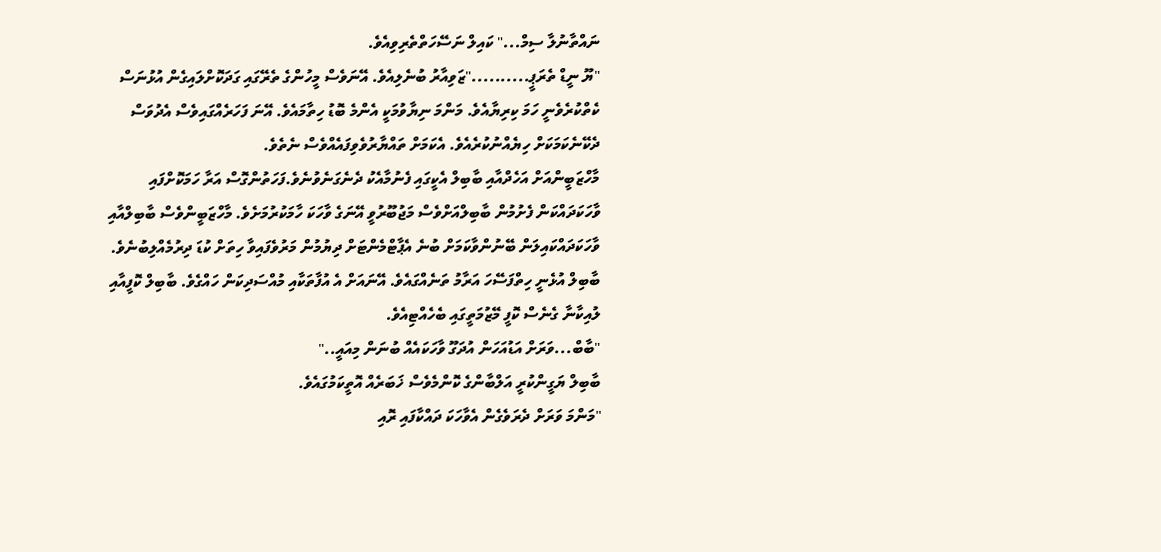ނައްތާނުލާ ސިމް..." ކައިލް ނަސޭހަތްތެރިވިއެވެ.
"ޔޫ ނީޑް ތެރަޕީ.........."ޒަވިއާރު ބުނެލިއެވެ. އޭނަވެސް މީހުންގެ ތެރޭގައި ގަދަކޮށްލައިގެން އުޅުނަސް ކެތްކުރެވެނީ ހަމަ ކިރިޔާއެވެ. މަންމަ ނިޔާވުމަކީ އެންމެ ބޮޑު ހިތާމައެވެ. އޭނަ ފަހަރެއްގައިވެސް އެދުވަސް ދެކޭނެކަމަކަށް ހިޔެއްނުކުރެއެވެ. އެކަމަށް ތައްޔާރުވެވިފައެއްވެސް ނެތެވެ.
މާހްޒަބީންއަށް އަހެދްއާއި ބާބިލް އެކީގައި ފެނުމާއެކު ދެނެގަނެވުނެވެ.ފަހަތުންގޮސް އަރާ ހަމަކޮށްފައި ވާހަކަދައްކަން ފެށުމުން ބާބިލްއަށްވެސް މަޖުބޫރުވީ އޭނަގެ ވާހަކަ ހާމަކުރުމަށެވެ. މާހްޒަބީންވެސް ބާބިލްއާއި ވާހަކަދައްކައިލަން ބޭނުންވާކަމަށް ބުނެ އެޕާޓްމެންޓަށް ދިޔުމުން މަރުވެފައިވާ ހިތަށް ކުޑަ ދިރުމެއްލިބުނެވެ. ބާބިލް އުޅެނީ ހިތްފަސޭހަ އަރާމު ތަނެއްގައެވެ. އޭނައަށް އެ އުފާތަކާއި މުއްސަދިކަން ހައްގެވެ. ބާބިލް ކޮފީއާއި ލުއިކާނާ ގެނެސް ކޮފީ މޭޒުމަތީގައި ބެހެއްޓިއެވެ.
"ބާބް...ވަރަށް އަޑުއަހަން އުދަގޫ ވާހަކައެއް ބުނަން މިއައީ.."
ބާބިލް ޔަގީންކުރީ އަލްބާންގެ ކޮންމެވެސް ޚަބަރެއް އޮތީކަމުގައެވެ.
"މަންމަ ވަރަށް ދެރަވެގެން އެވާހަކަ ދައްކާފައި ރޮއި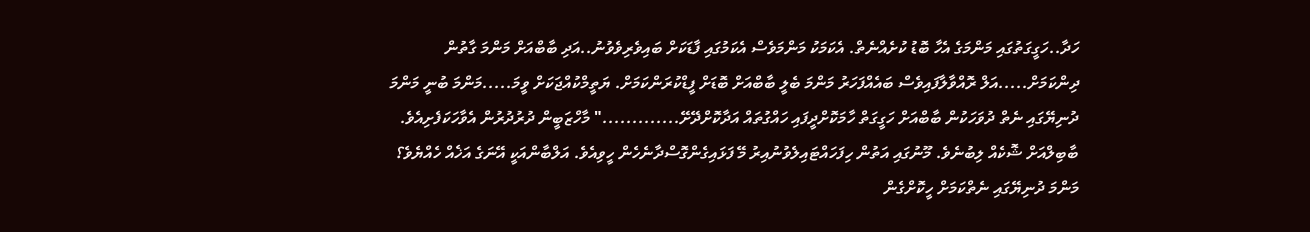ހަދާ..ހަގީގަތުގައި މަންމަގެ އެހާ ބޮޑު ކުށެއްނެތް. އެކަމަކު މަންމަވެސް އެކަމުގައި ފާޑަކަށް ބައިވެރިވެވުނު..އަދި ބާބްއަށް މަންމަ ގާތުން ދިންކަމަށް.....އަލް ރޮއްވާލާފައިވެސް ބައެއްފަހަރު މަންމަ ބެލީ ބާބްއަށް ބޮޑަށް ފީޑްކުރަންކަމަށް. ޔަތީމްކުއްޖަކަށް ވީމަ.....މަންމަ ބުނީ މަންމަ ދުނިޔޭގައި ނެތް ދުވަހަކުން ބާބްއަށް ހަގީގަތް ހާމަކޮށްދީފައި ހައްގުތައް އަދާކޮށްދޭށޭ............." މާހްޒަބީން ދުރުދުރުން އެވާހަކަފެށިއެވެ.
ބާބިލްއަށް ޝޮކެއް ލިބުނެވެ. މޫނުގައި އަތުން ހިފަހައްޓައިލެވުނުއިރު މޭ ފަޅައިގެންގޮސްދާނެހެން ހީވިއެވެ. އަލްބާންއަކީ އޭނަގެ އަޚެއް ހެއްޔެވެ؟ މަންމަ ދުނިޔޭގައި ނެތްކަމަށް ހީކޮށްގެން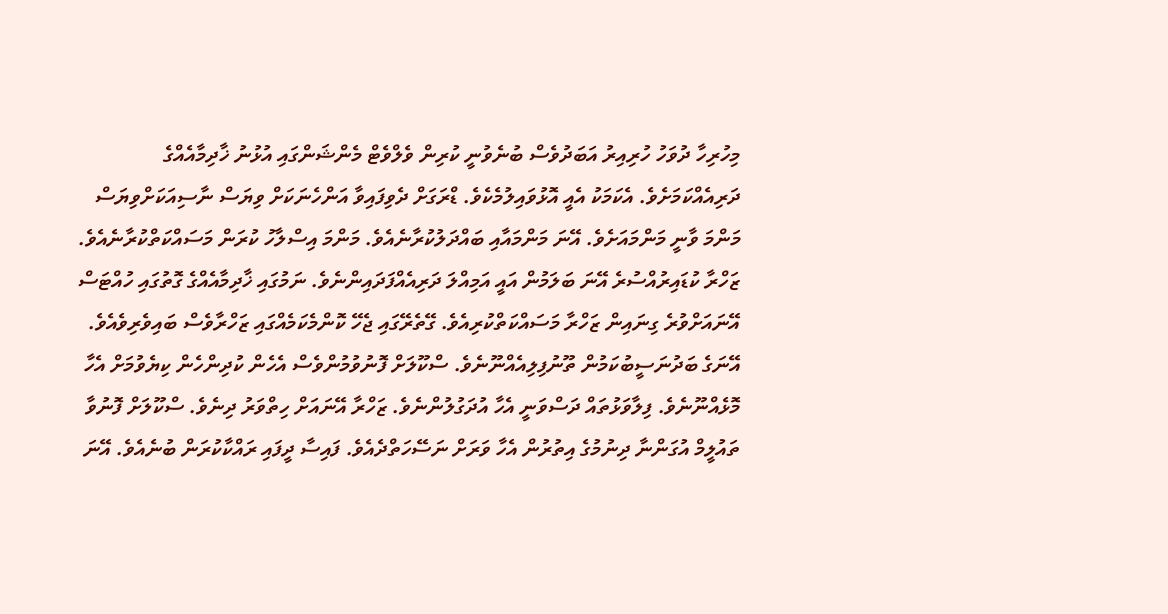މިހުރިހާ ދުވަހު ހުރިއިރު އަބަދުވެސް ބުނެވުނީ ކުރިން ވެލްވެޓް މެންޝަންގައި އުޅުނު ޚާދިމާއެއްގެ ދަރިއެއްކަމަށެވެ. އެކަމަކު އެއީ އޮޅުވައިލުމެކެވެ. ޑްރަގަށް ދެވިފައިވާ އަންހެނަކަށް ވިޔަސް ނާސިއަކަށްވިޔަސް މަންމަ ވާނީ މަންމައަށެވެ. އޭނަ މަންމައާއި ބައްދަލުކުރާނެއެވެ. މަންމަ އިސްލާހު ކުރަން މަސައްކަތްކުރާނެއެވެ. ޒަހްރާ ކުޑައިރުއްސުރެ އޭނަ ބަލަމުން އައީ އަމިއްލަ ދަރިއެއްފަދައިންނެވެ. ނަމުގައި ޚާދިމާއެއްގެ ގޮތުގައި ހުއްޓަސް އޭނައަށްވުރެ ގިނައިން ޒަހްރާ މަސައްކަތްކުރިއެވެ. ގޭތެރޭގައި ޖެހޭ ކޮންމެކަމެއްގައި ޒަހްރާވެސް ބައިވެރިވެއެވެ. އޭނަގެ ބަދުނަސީބުކަމުން ތޫނުފިލިއެއްނޫނެވެ. ސްކޫލަށް ފޮނުވުމުންވެސް އެހެން ކުދިންހެން ކިޔެވުމަށް އެހާ މޮޅެއްނޫނެވެ. ފިލާވަޅުތައް ދަސްވަނީ އެހާ އުދަގުލުންނެވެ. ޒަހްރާ އޭނައަށް ހިތްވަރު ދިނެވެ. ސްކޫލަށް ފޮނުވާ ތައުލީމް އުގަންނާ ދިނުމުގެ އިތުރުން އެހާ ވަރަށް ނަސޭހަތްދެއެވެ. ފައިސާ ދީފައި ރައްކާކުރަން ބުނެއެވެ. އޭނަ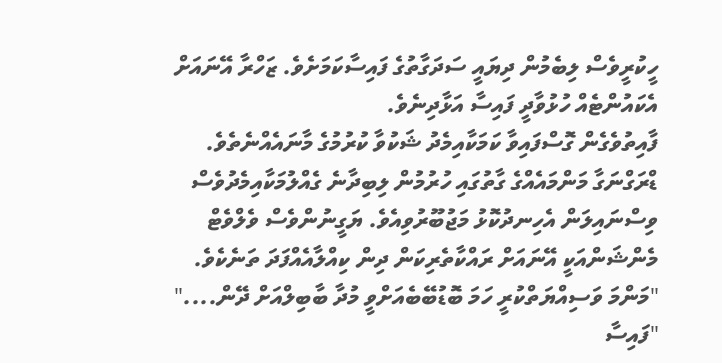ހީކުރީވެސް ލިބެމުން ދިޔައީ ސަދަގާތުގެ ފައިސާކަމަށެވެ. ޒަހްރާ އޭނައަށް އެކައުންޓެއް ހުޅުވާދީ ފައިސާ އަޅާދިނެވެ.
ފާއިތުވެގެން ގޮސްފައިވާ ކަމަކާއިމެދު ޝަކުވާ ކުރުމުގެ މާނައެއްނެތެވެ.
ޑްރަގްނަގާ މަންމައެއްގެ ގާތުގައި ހުރުމުން ލިބިދާނެ ގެއްލުމަކާއިމެދުވެސް ވިސްނައިލަން އެހިނދުކޮޅު މަޖުބޫރުވިއެވެ. ޔަގީނުންވެސް ވެލްވެޓް މެންޝަންއަކީ އޭނައަށް ރައްކާތެރިކަން ދިން ކިއްލާއެއްފަދަ ތަނެކެވެ.
"މަންމަ ވަސިއްޔަތްކުރީ ހަމަ ބޮޑުބޭބެއަށްވީ މުދާ ބާބިލްއަށް ދޭން...."
"ފައިސާ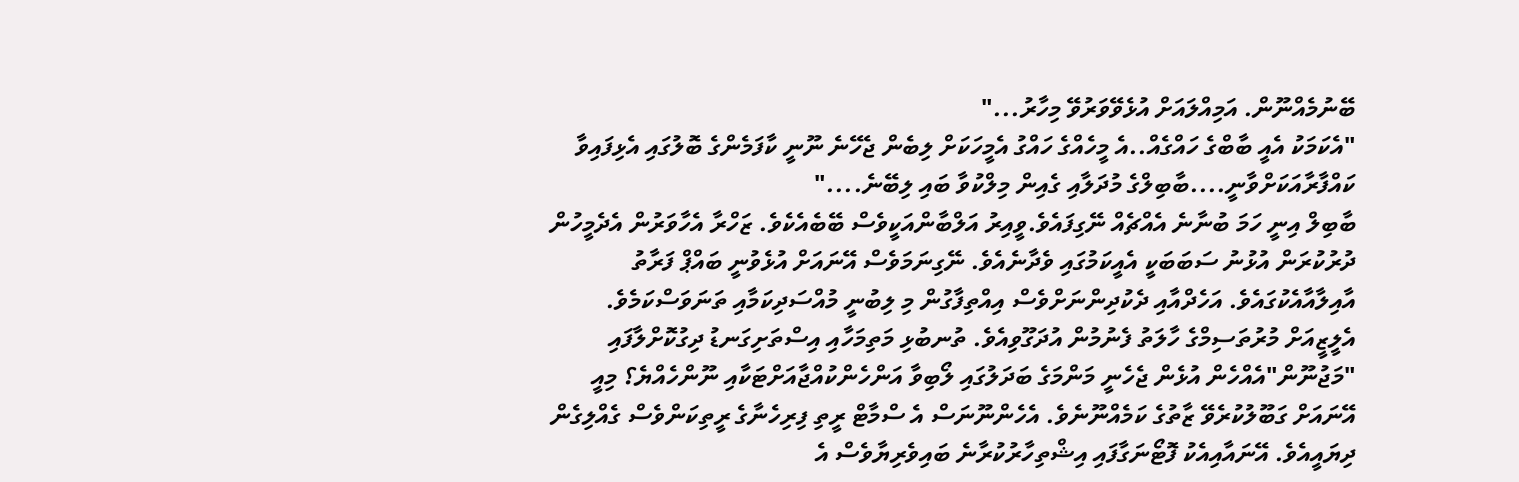ބޭނުމެއްނޫން. އަމިއްލައަށް އުޅެވޭވަރުވޭ މިހާރު..."
"އެކަމަކު އެއީ ބާބްގެ ހައްގެއް..އެ މީހެއްގެ ހައްގު އެމީހަކަށް ލިބެން ޖެހޭނެ ނޫނީ ކާފަމެންގެ ބޮލުގައި އެޅިފައިވާ ކައްފާރާއަކަށްވާނީ....ބާބިލްގެ މުދަލާއި ގެއިން މިލްކުވާ ބައި ލިބޭނެ...."
ބާބިލް އިނީ ހަމަ ބުނާނެ އެއްޗެއް ނޭގިފައެވެ.ވީއިރު އަލްބާންއަކީވެސް ބޭބެއެކެވެ. ޒަހްރާ އެހާވަރުން އެދެމީހުން ދުރުކުރަން އުޅުނު ސަބަބަކީ އެއީކަމުގައި ވެދާނެއެވެ. ނޭގިނަމަވެސް އޭނައަށް އުޅެވުނީ ބައްޕް ފަރާތު އާއިލާއާއެކުގައެވެ. އަހެދްއާއި ދެކުދިންނަށްވެސް އިއްތިފާގުން މި ލިބުނީ މުއްސަދިކަމާއި ތަނަވަސްކަމެވެ.
އެލީޒީއަށް މުރުތަސިމްގެ ހާލަތު ފެނުމުން އުދަގޫވިއެވެ. ތުނބުޅި މަތިމަހާއި އިސްތަށިގަނޑު ދިގުކޮށްލާފައި "މަޖުނޫން"އެއްހެން އުޅެން ޖެހެނީ މަންމަގެ ބަދަލުގައި ލޯބިވާ އަންހެންކުއްޖާއަށްޓަކާއި ނޫންހެއްޔެ؟ މިއީ އޭނައަށް ގަބޫލުކުރެވޭ ޒާތުގެ ކަމެއްނޫނެވެ. އެހެންނޫނަސް އެ ސްމާޓް ރީތި ފިރިހެނާގެ ރީތިކަންވެސް ގެއްލިގެން ދިޔައީއެވެ. އޭނައާއިއެކު ފޮޓޯނަގާފައި އިޝްތިހާރުކުރާނެ ބައިވެރިޔާވެސް އެ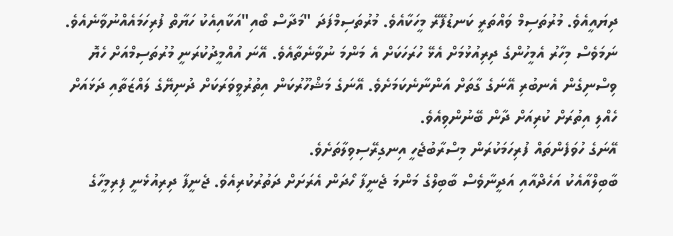ދިޔައީއެވެ. މުރުތަސިމް ވައްތަރީ ކަނޑުފޭރޭ މީހަކާއެވެ. މުރުތަސިމްފަދަ "މަދާސް ބޯއި"އަކާއިއެކު ހަޔާތް ފުރިހަމައެއްނުވާނެއެވެ. ނަމަވެސް މިހާރު އެމީހުންގެ ދިރިއުޅުމަށް އެޅޭ ހުރަހަކަށް އެ މަންމަ ނުވާނެތާއެވެ. އޭނަ އުއްމީދުކުރަނީ މުރުތަސިމްއަށް ހެޔޮ ވިސްނިގެން އެނބުރި އޭނަގެ ގާތަށް އަންނާނެކަމަށެވެ. އޭނަގެ މަޝްހޫރުކަން އިތުރުވީވަރަކަށް ދުނިޔޭގެ ލައްޒަތާއި ދަޅައަށް ހެއްލި އިތުރަށް ކުރިއަށް ދާން ބޭނުންވިއެވެ.
އޭނަގެ ހުވަފެންތައް ފުރިހަމަކުރަން މިސްރާބުޖެހީ އިނގިރޭސިވިލާތަށެވެ.
ބާބިލްއާއެކު އަހެދްއާއި އަދީނާވެސް ބާބިލްގެ މަންމަ ޖެނީފާ ހޯދަން އެރަށަށް ދަތުރުކުރިއެވެ. ޖެނީފާ ދިރިއުޅެނީ ފިރިމީހާގެ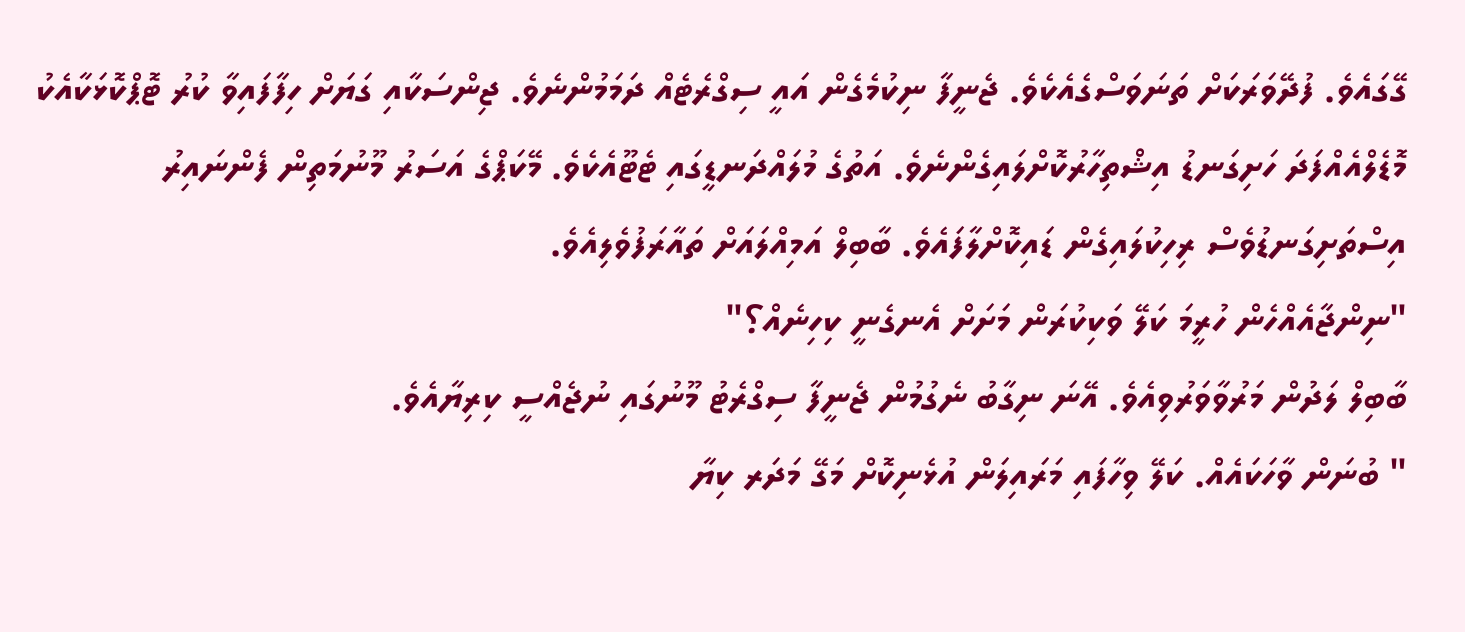ގޭގައެވެ. ފުދޭވަރަކަށް ތަނަވަސްގެއެކެވެ. ޖެނީފާ ނިކުމެގެން އައީ ސިގްރެޓެއް ދަމަމުންނެވެ. ޖިންސަކާއި ގަޔަށް ހިފާފައިވާ ކުރު ޓޮޕްކޮޅަކާއެކު މޮޑެލްއެއްފަދަ ހަށިގަނޑު އިޝްތިހާރުކޮށްލައިގެންނެވެ. އަތުގެ މުލައްދަނޑީގައި ޓެޓޫއެކެވެ. މޭކަޕްގެ އަސަރު މޫނުމަތިން ފެންނައިރު އިސްތަށިގަނޑުވެސް ރިހިކުލައިގެން ޑައިކޮށްލާފައެވެ. ބާބިލް އަމިއްލައަށް ތައާރަފުވެލިއެވެ.
"ނިންޖާއެއްހެން ހުރީމަ ކަލޭ ވަކިކުރަން މަށަށް އެނގެނީ ކިހިނެއް؟"
ބާބިލް ލަދުން މަރުވާވަރުވިއެވެ. އޭނަ ނިގާބު ނެގުމުން ޖެނީފާ ސިގްރެޓު މޫނުގައި ނުޖެއްސީ ކިރިޔާއެވެ.
" ބުނަން ވާހަކައެއް. ކަލޭ ވިހާފައި މަރައިލަން އުޅެނިކޮށް މަގޭ މަދަރ ކިޔާ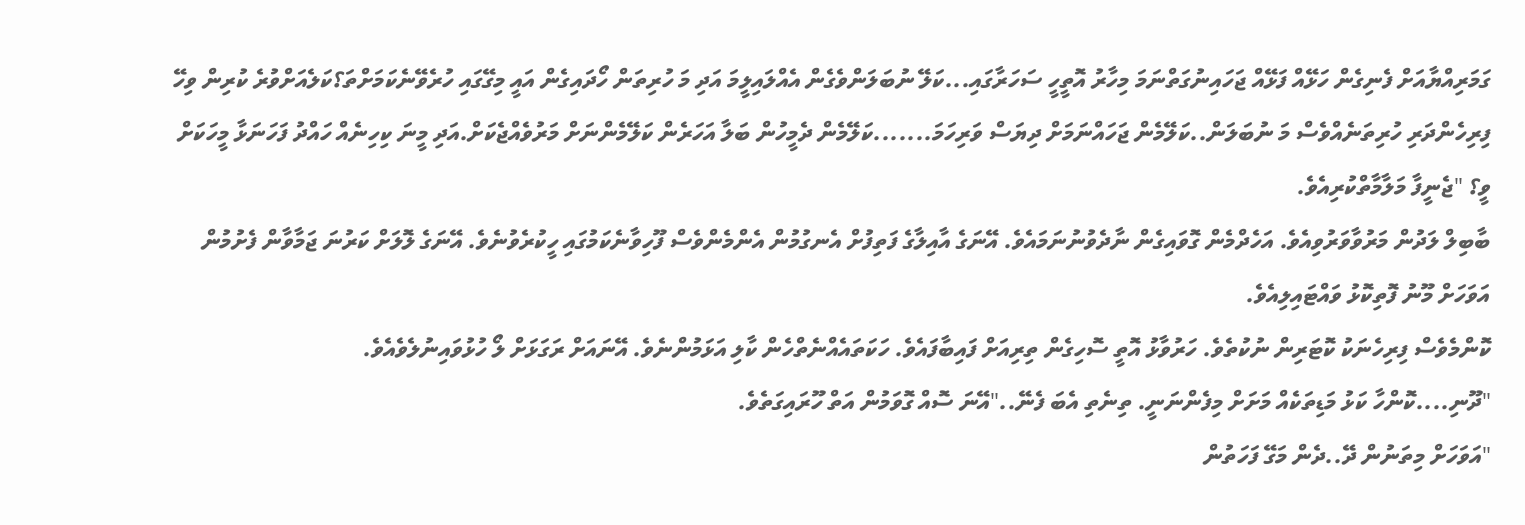ގަމަރިއްޔާއަށް ފެނިގެން ހަޅޭއް ފަޅޭއް ޖަހައިނުގަތްނަމަ މިހާރު އޮތީހީ ސަހަރާގައި...ކަލޭ ނުބަލަންވެގެން އެއްލައިލީމަ އަދި މަ ހުރިތަން ހޯދައިގެން އައީ މިގޭގައި ހުރެވޭނެކަމަށްތަ؟ކަލެއަށްވުރެ ކުރިން ވިހޭ ފިރިހެންދަރި ހުރިތަނެއްވެސް މަ ނުބަލަން..ކަލޭމެން ޖަހައްނަމަށް ދިޔަސް ވަރިހަމަ.......ކަލޭމެން ދެމީހުން ބަލާ އަހަރެން ކަލޭމެންނަށް މަރުވެއްޖެކަށް.އަދި މީނަ ކިހިނެއް ހައްދު ފަހަނަޅާ މީހަކަށް ވީ؟ "ޖެނީފާ މަލާމާތްކުރިއެވެ.
ބާބިލް ލަދުން މަރުވާވަރުވިއެވެ. އަހެދްމެން ގޮވައިގެން ނާދެވުނުނަމައެވެ. އޭނަގެ އާއިލާގެ ފަތިފުށް އެނގުމުން އެންމެންވެސް ފޫހިވާނެކަމުގައި ހީކުރެވުނެވެ. އޭނަގެ ލޮލަށް ކަރުނަ ޖަމާވާން ފެށުމުން އަވަހަށް މޫނު ފޮތިކޮޅު ވައްޓައިލިއެވެ.
ކޮންމެވެސް ފިރިހެނަކު ކޮޓަރިން ނުކުތެވެ. ހަރުވާޅު އޮތީ ސޮހިގެން ތިރިއަށް ފައިބާފައެވެ. ހަކަތައެއްނެތްހެން ކާލި އަޅަމުންނެވެ. އޭނައަށް ރަގަޅަށް ލޯ ހުޅުވައިނުލެވެއެވެ.
"ދޫނި....ކޮންހާ ކަޅު މަޑިތަކެއް މަށަށް މިފެންނަނީ. ތިނެތި އެބަ ފެނޭ.."އޭނަ ސޮއް ގޮވަމުން އަތް ހޫރައިގަތެވެ.
"އަވަހަށް މިތަނުން ދޭ..ދެން މަގޭ ފަހަތުން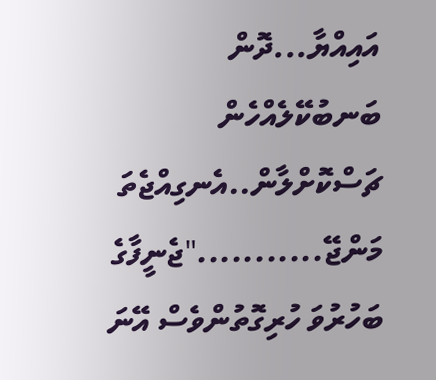އައިއްޔާ...ދޮން ބަނބުކޭލެއްހެން ޗަސްކޮށްލާން..އެނގިއްޖެތަ މަންޖޭ..........."ޖެނީފާގެ ބަހުރުވަ ހުރިގޮތުންވެސް އޭނަ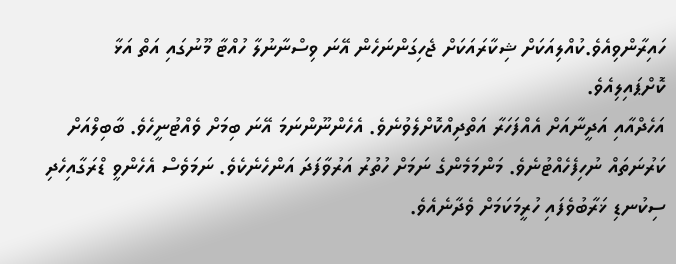ހައިރާންވިއެވެ.ކުއްލިއަކަށް ޝިކާރައަކަށް ޖެހިގަންނަހެން އޭނަ ވިސްނާނުލާ ހުއްޓާ މޫނުގައި އަތް އަޅާ ކޮށްޕައިލިއެވެ.
އަހެދްއާއި އަދީނާއަށް އެއްފަހަރާ އަތްދިއްކޮށްލެވުނެވެ. އެހެންނޫންނަމަ އޭނަ ބިމަށް ވެއްޓުނީހެވެ. ބާބިލްއަށް ކަރުނަތައް ނުހިފެހެއްޓުނެވެ. މަންމަމެންގެ ނަމަށް ހުތުރު އަރުވާފަދަ އަންހެނެކެވެ. ނަމަވެސް އެހެންވީ ޑްރަގާއިހެދި ސިކުނޑި ޚަރާބުވެފައި ހުރީމަކަމަށް ވެދާނެއެވެ.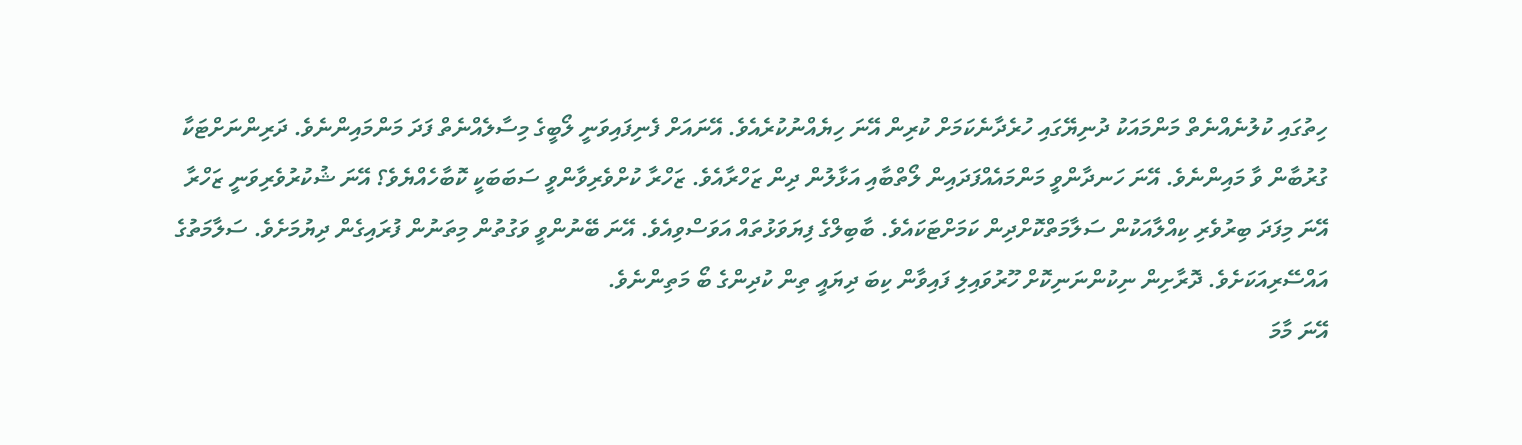ހިތުގައި ކުލުނެއްނެތް މަންމައަކު ދުނިޔޭގައި ހުރެދާނެކަމަށް ކުރިން އޭނަ ހިޔެއްނުކުރެއެވެ. އޭނައަށް ފެނިފައިވަނީ ލޯބީގެ މިސާލެއްނެތް ފަދަ މަންމައިންނެވެ. ދަރިންނަށްޓަކާ ގުރުބާން ވާ މައިންނެވެ. އޭނަ ހަނދާންވީ މަންމައެއްފަދައިން ލޯތްބާއި އަޅާލުން ދިން ޒަހްރާއެވެ. ޒަހްރާ ކުށްވެރިވާންވީ ސަބަބަކީ ކޮބާހެއްޔެވެ؟ އޭނަ ޝުކުރުވެރިވަނީ ޒަހްރާ އޭނަ މިފަދަ ބިރުވެރި ކިއްލާއަކުން ސަލާމަތްކޮށްދިން ކަމަށްޓަކައެވެ. ބާބިލްގެ ފިޔަވަޅުތައް އަވަސްވިއެވެ. އޭނަ ބޭނުންވީ ވަގުތުން މިތަނުން ފުރައިގެން ދިޔުމަށެވެ. ސަލާމަތުގެ އައްސޭރިއަކަށެވެ. ދޮރާށިން ނިކުންނަނިކޮށް ހޫރުވައިލި ފައިވާން ކިބަ ދިޔައީ ތިން ކުދިންގެ ބޯ މަތިންނެވެ.
އޭނަ މާމަ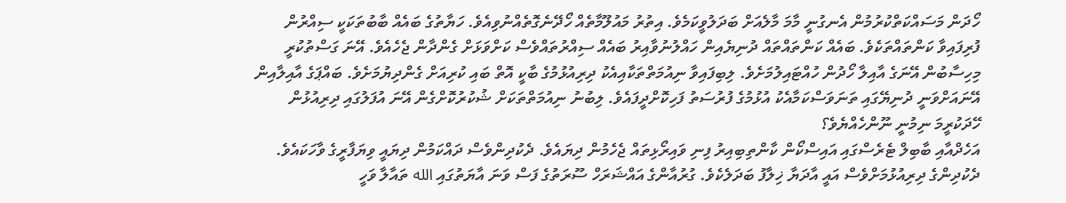ހޯދަން މަސައްކަތްކުރުމުން އެނގުނީ މާމަ މާލެއަށް ބަދަލުވީކަމެވެ. އިތުރު މައުލޫމާތެއް ހޯދޭނެގޮތެއްނުވިއެވެ. ހަޔާތުގެ ބައެއް ބާބުތަކަކީ ސިއްރުން ފުރިފައިވާ ކަންތައްތަކެވެ. ބައެއް ކަންތައްތައް ދުނިޔެއިން ހައްލުނުވާއިރު ބައެއް ސިއްރުތައްވެސް ކަށްވަޅަށް ގެންދާން ޖެހެއެވެ. އޭނަ ގަސްތުކުރީ މިހިސާބުން އޭނަގެ އާއިލާ ހޯދުން ހުއްޓައިލުމަށެވެ. ލިބިފައިވާ ނިއުމަތްތަކާއިއެކު ދިރިއުޅުމުގެ ބާކީ އޮތް ބައި ކުރިއަށް ގެންދިޔުމަށެވެ. ބައްޕަގެ އާއިލާއިން އޭނައަށްވަނީ ދުނިޔޭގައި ތަނަވަސްކަމާއެކު އުޅުމުގެ ފުރުސަތު ފަހިކޮށްދީފައެވެ. ލިބުނު ނިއުމަތްތަކަށް ޝުކުރުކޮށްގެން އޭނަ އުފަލުގައި ދިރިއުޅުން ހޭދަކުރީމަ ނިމުނީ ނޫންހެއްޔެވެ؟
އަހެދްއާއި ބާބިލް ޓެރެސްގައި އައިސްކޯން ކާންތިބިއިރު ފިނި ވައިރޯޅިތައް ޖެހެމުން ދިޔައެވެ. ދެކުދިންވެސް ދައްކަމުން ދިޔައީ ވިޔަފާރީގެ ވާހަކައެވެ. ދެކުދިންގެ ދިރިއުޅުމަށްވެސް އައީ އާދަޔާ ޚިލާފު ބަދަލެކެވެ. ގުރުއާންގެ އައްޝަރަހް ސޫރަތުގެ ފަސް ވަނަ އާޔަތުގައި الله ތައާލާ ވަހީ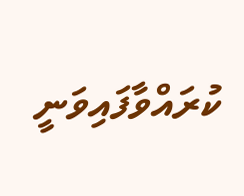ކުރައްވާފައިވަނީ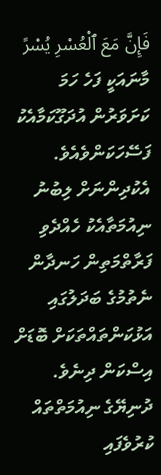فَإِنَّ مَعَ ٱلْعُسْرِ يُسْرً މާނައަކީ ފަހެ ހަމަ ކަށަވަރުން އުދަގޫކަމާއެކު ފަސޭހަކަންވެއެވެ. އެކުދިންނަށް ލިބުނު ނިއުމަތާއެކު ހެއްދެވި ފަރާތްމަތިން ހަނދާން ނެތުމުގެ ބަދަލުގައި އަޅުކަންތައްތަކަށް ބޮޑަށް އިސްކަން ދިނެވެ. ދުނިޔޭގެ ނިއުމަތްތައް ކުރުވެފައި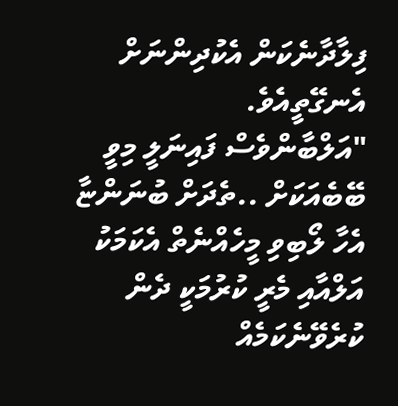ފިލާދާނެކަން އެކުދިންނަށް އެނގޭތީއެވެ.
"އަލްބާންވެސް ފައިނަލީ މިވީ ބޭބެއަކަށް ..ތެދަށް ބުނަންޏާ އެހާ ލޯބިވި މީހެއްނެތް އެކަމަކު އަލްއާއި މެރީ ކުރުމަކީ ދެން ކުރެވޭނެކަމެއް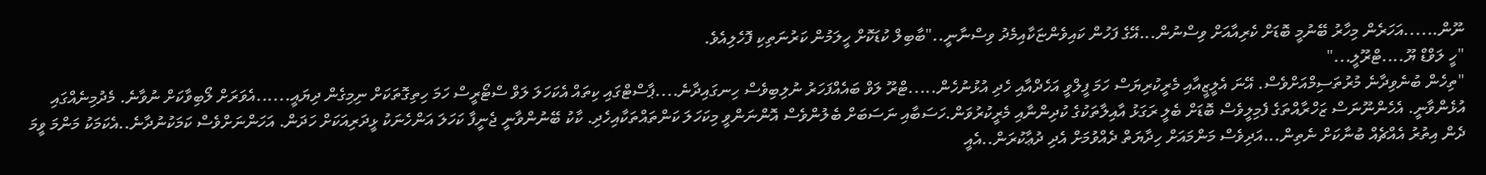ނޫން......އަހަރެން މިހާރު ބޭނުމީ ބޮޑަށް ކެރިއާއަށް ވިސްނުން...އޭގެ ފަހުން ކައިވެންޏަކާއިމެދު ވިސްނާނީ.."ބާބިލް ކުޑަކޮށް ހީލަމުން ކަރުނަތިކި ފޮހެލިއެވެ.
"ހީ ލަވްޑް ޔޫ....ޓްރޫލީ..."
"ތިހެން ބުނެވިދާނެ މުރުތަސިމްއަށްވެސް. އޭނަ އެލީޒީއާއި މެރީކުރިޔަސް ހަމަ ފީލްވީ އަހެދްއާއި ހެދި އުޅުނުހެން.....ޓްރޫ ލަވް ބައެއްފަހަރު ނުލިބިވެސް ހިނގައިދާނެ....ޕާސްޓްގައި ކިތައް އެކަހަލަ ލަވް ސްޓޯރީސް ހަމަ ހިތިގޮތަކަށް ނިމިގެން ދިޔައީ......އެވަރަށް ލޯބިވާކަށް ނުވާނެ. މެދުމިނެއްގައި އުޅެންވާނީ. އެހެންނޫނަސް ޒަހްރާއްތަގެ ފެމިލީވެސް ބޮޑަށް ބެލީ ރަގަޅު އާއިލާތަކުގެ ކުދިންނާއި މެރީކުރުވަން.ހަސަބާއި ނަސަބަށް ބެލުންވެސް އޮންނަންވީ މިކަހަލަ ކަންތައްތަކާއިހެދި. ކާކު ބޭނުންވާނީ ޖެނީފާ ކަހަލަ އަންހެނަކު ޅީދަރިއަކަށް ހަދަން. އަހަންނަށްވެސް ކަމަކުނުދާނެ..އެކަމަކު މަންމަ ވީމަ ދެން އިތުރު އެއްޗެއް ބުނާކަށް ނެތިން...އަދިވެސް މަންމައަށް ހިދާޔަތް ދެއްވުމަށް އެދި ދުޢާކުރަން..އެއީ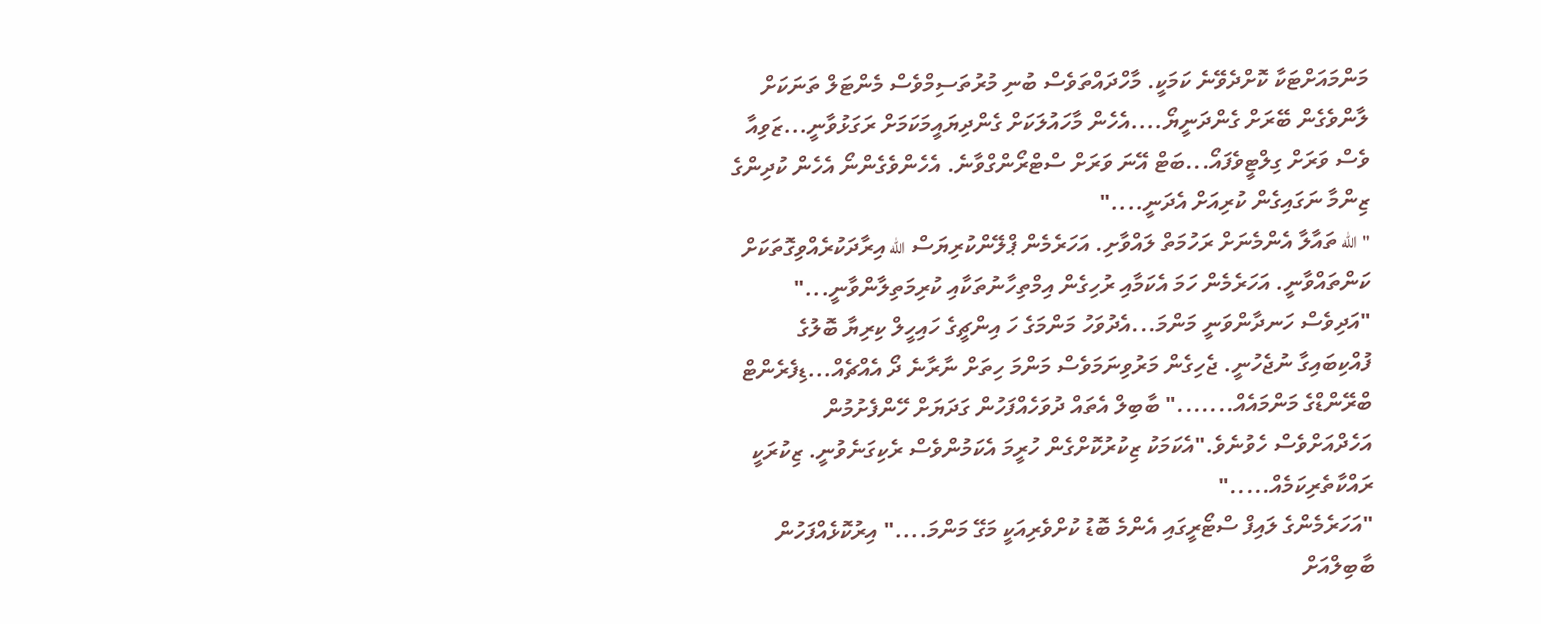މަންމައަށްޓަކާ ކޮށްދެވޭނެ ކަމަކީ. މާހްދައްތަވެސް ބުނި މުރުތަސިމްވެސް މެންޓަލް ތަނަކަށް ލާންވެގެން ބޭރަށް ގެންދަނީޔޯ....އެހެން މާހައުލަކަށް ގެންދިޔައީމަކަމަށް ރަގަޅުވާނީ...ޒަވިއާ ވެސް ވަރަށް ގިލްޓީވެފައޯ...ބަޓް އޭނަ ވަރަށް ސްޓްރޯންގްވާނެ. އެހެންވެގެންނޯ އެހެން ކުދިންގެ ޒިންމާ ނަގައިގެން ކުރިއަށް އެދަނީ...."
"الله ތައާލާ އެންމެނަށް ރަހުމަތް ލައްވާށި. އަހަރެމެން ޕްލޭންކުރިޔަސް الله އިރާދަކުރެއްވިގޮތަކަށް ކަންތައްވާނީ. އަހަރެމެން ހަމަ އެކަމާއި ރުހިގެން އިމްތިހާނުތަކާއި ކުރިމަތިލާންވާނީ..."
"އަދިވެސް ހަނދާންވަނީ މަންމަ...އެދުވަހު މަންމަގެ ހަ އިންޗީގެ ހައިހީލް ކިރިޔާ ބޮލުގެ ފުއްކިބައިގާ ނުޖެހުނީ. ޖެހިގެން މަރުވިނަމަވެސް މަންމަ ހިތަށް ނާރާނެ ދޯ އެއްޗެއް...ޑިފެރެންޓް ބްރޭންޑްގެ މަންމައެއް......." ބާބިލް އެތައް ދުވަހެއްފަހުން ގަދަޔަށް ހޭންފެށުމުން އަހެދްއަށްވެސް ހެވުނެވެ."އެކަމަކު ޒިކުރުކޮށްގެން ހުރީމަ އެކަމުންވެސް ރެކިގަނެވުނީ. ޒިކުރަކީ ރައްކާތެރިކަމެއް....."
"އަހަރެމެންގެ ލައިފް ސްޓޯރީގައި އެންމެ ބޮޑު ކުށްވެރިއަކީ މަގޭ މަންމަ...." އިރުކޮޅެއްފަހުން ބާބިލްއަށް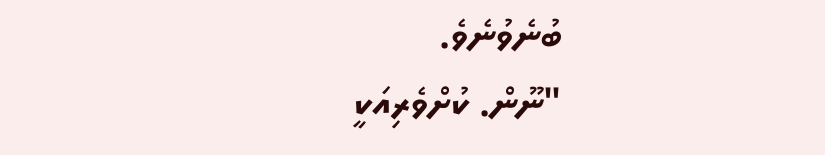ބުނެވުނެވެ.
"ނޫން. ކުށްވެރިއަކީ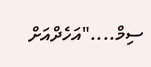ސިމް...."އަހެދްއަށް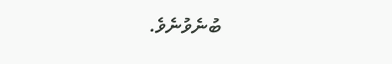ބުނެވުނެވެ.